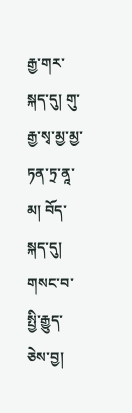རྒྱ་གར་སྐད་དུ། གུ་རྒྱ་སྭ་མྱ་མྱ་ཏན་ཏྲ་ནཱ་མ། བོད་སྐད་དུ། གསང་བ་སྤྱི་རྒྱུད་ཅེས་བྱ།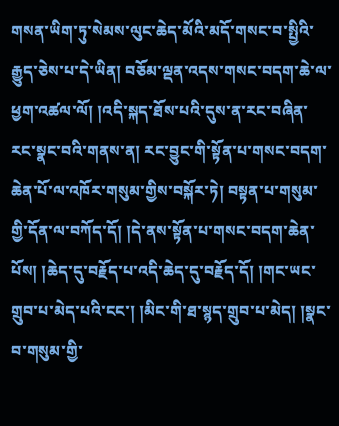གསན་ཡིག་ཏུ་སེམས་ལུང་ཆེད་མོའི་མདོ་གསང་བ་སྤྱིའི་རྒྱུད་ཅེས་པ་དེ་ཡིན། བཅོམ་ལྡན་འདས་གསང་བདག་ཆེ་ལ་ཕྱག་འཚལ་ལོ། །འདི་སྐད་ཐོས་པའི་དུས་ན་རང་བཞིན་རང་སྣང་བའི་གནས་ན། རང་བྱུང་གི་སྟོན་པ་གསང་བདག་ཆེན་པོ་ལ་འཁོར་གསུམ་གྱིས་བསྐོར་ཏེ། བསྟན་པ་གསུམ་གྱི་དོན་ལ་བཀོད་དོ། །དེ་ནས་སྟོན་པ་གསང་བདག་ཆེན་པོས། །ཆེད་དུ་བརྗོད་པ་འདི་ཆེད་དུ་བརྗོད་དོ། །གང་ཡང་གྲུབ་པ་མེད་པའི་ངང་། །མིང་གི་ཐ་སྙད་གྲུབ་པ་མེད། །སྣང་བ་གསུམ་གྱི་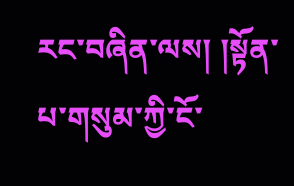རང་བཞིན་ལས། །སྟོན་པ་གསུམ་ཀྱི་ངོ་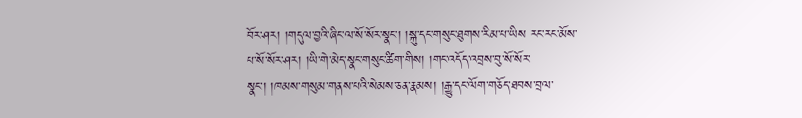བོར་ཤར། །གདུལ་བྱའི་ཞིང་ལ་སོ་སོར་སྣང་། །སྐུ་དང་གསུང་ཐུགས་རིམ་པ་ཡིས རང་རང་མོས་པ་སོ་སོར་ཤར། །ཡི་གེ་མེད་སྣང་གསུང་ཚིག་གིས། །གང་འདོད་འབྲས་བུ་སོ་སོར་སྣང་། །ཁམས་གསུམ་གནས་པའི་སེམས་ཅན་རྣམས། །རྒྱུ་དང་ལོག་གཅོད་ཐབས་བྲལ་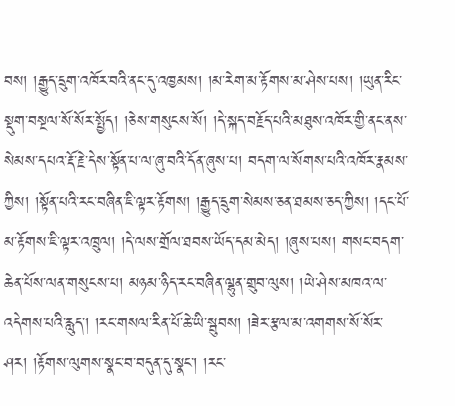བས། །རྒྱུད་དྲུག་འཁོར་བའི་ནང་དུ་འཁྱམས། །མ་རེག་མ་རྟོགས་མ་ཤེས་པས། །ཡུན་རིང་སྡུག་བསྔལ་སོ་སོར་སྤྱོད། །ཅེས་གསུངས་སོ། །དེ་སྐད་བརྗོད་པའི་མཐུས་འཁོར་གྱི་ནང་ནས་སེམས་དཔའ་རྡོ་རྗེ་དེས་སྟོན་པ་ལ་ཞུ་བའི་དོན་ཞུས་པ། བདག་ལ་སོགས་པའི་འཁོར་རྣམས་ཀྱིས། །སྟོན་པའི་རང་བཞིན་ཇི་ལྟར་རྟོགས། །རྒྱུད་དྲུག་སེམས་ཅན་ཐམས་ཅད་ཀྱིས། །དང་པོ་མ་རྟོགས་ཇི་ལྟར་འཁྲུལ། །དེ་ལས་གྲོལ་ཐབས་ཡོད་དམ་མེད། །ཞུས་པས། གསང་བདག་ཆེན་པོས་ལན་གསུངས་པ། མཉམ་ཉིད་རང་བཞིན་ལྷུན་གྲུབ་ལུས། །ཡེ་ཤེས་མཁའ་ལ་འདེགས་པའི་རླུད་། །རང་གསལ་རིན་པོ་ཆེ་ཡི་སྦུབས། །ཟེར་རྩལ་མ་འགགས་སོ་སོར་ཤར། །རྟོགས་ལུགས་སྣང་བ་བདུན་དུ་སྣང་། །རང་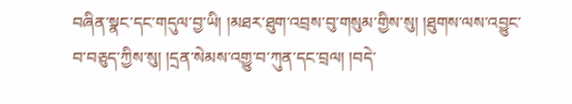བཞིན་སྣང་དང་གདུལ་བྱ་ཡི། །མཐར་ཐུག་འབྲས་བུ་གསུམ་གྱིས་སུ། །ཐུགས་ལས་འབྱུང་བ་བཅུད་ཀྱིས་སུ། །དྲན་སེམས་འགྱུ་བ་ཀུན་དང་བྲལ། །བདེ་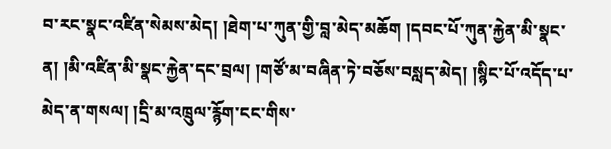བ་རང་སྣང་འཛིན་སེམས་མེད། །ཐེག་པ་ཀུན་གྱི་བླ་མེད་མཆོག །དབང་པོ་ཀུན་རྐྱེན་མི་སྣང་ན། །མི་འཛིན་མི་སྣང་རྐྱེན་དང་བྲལ། །གཙོ་མ་བཞིན་ཏེ་བཅོས་བསླད་མེད། །སྙིང་པོ་འདོད་པ་མེད་ན་གསལ། །དྲི་མ་འཁྲུལ་རྙོག་ངང་གིས་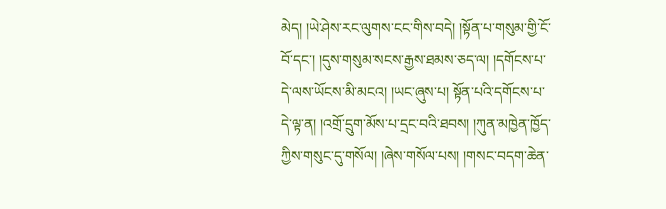མེད། །ཡེ་ཤེས་རང་ལུགས་ངང་གིས་བདེ། །སྟོན་པ་གསུམ་གྱི་ངོ་བོ་དང་། །དུས་གསུམ་སངས་རྒྱས་ཐམས་ཅད་ལ། །དགོངས་པ་དེ་ལས་ཡོངས་མི་མངའ། །ཡང་ཞུས་པ། སྟོན་པའི་དགོངས་པ་དེ་ལྟ་ན། །འགྲོ་དྲུག་མོས་པ་དྲང་བའི་ཐབས། །ཀུན་མཁྱེན་ཁྱོད་ཀྱིས་གསུང་དུ་གསོལ། །ཞེས་གསོལ་པས། །གསང་བདག་ཆེན་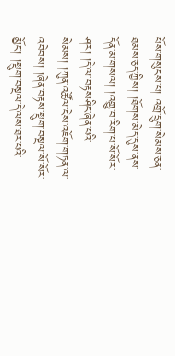པོས་གསུངས་པ། འགྲོ་དྲུག་སེམས་ཅན་ཐམས་ཅད་ཀྱིས། །ཐོགས་མེད་དུས་ནས་དོན་མ་གསལ། །འགྱུ་བ་རིག་པ་སོ་སོར་ཤར། །དེ་ལ་བརྟསཤིང་ཞེན་པའི་སེམས། །ཀུན་འཚོལ་ངེས་འཇོག་གཏན་ལ་འབེབས། །ཞེན་བརྟས་སྡུག་བསྔལ་སོ་སོར་མྱོང་། །སྡུག་བསྔལ་དེ་ལས་ཐར་པའི་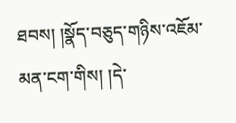ཐབས། །སྣོད་བཅུད་གཉིས་འཇོམ་མན་ངག་གིས། །དེ་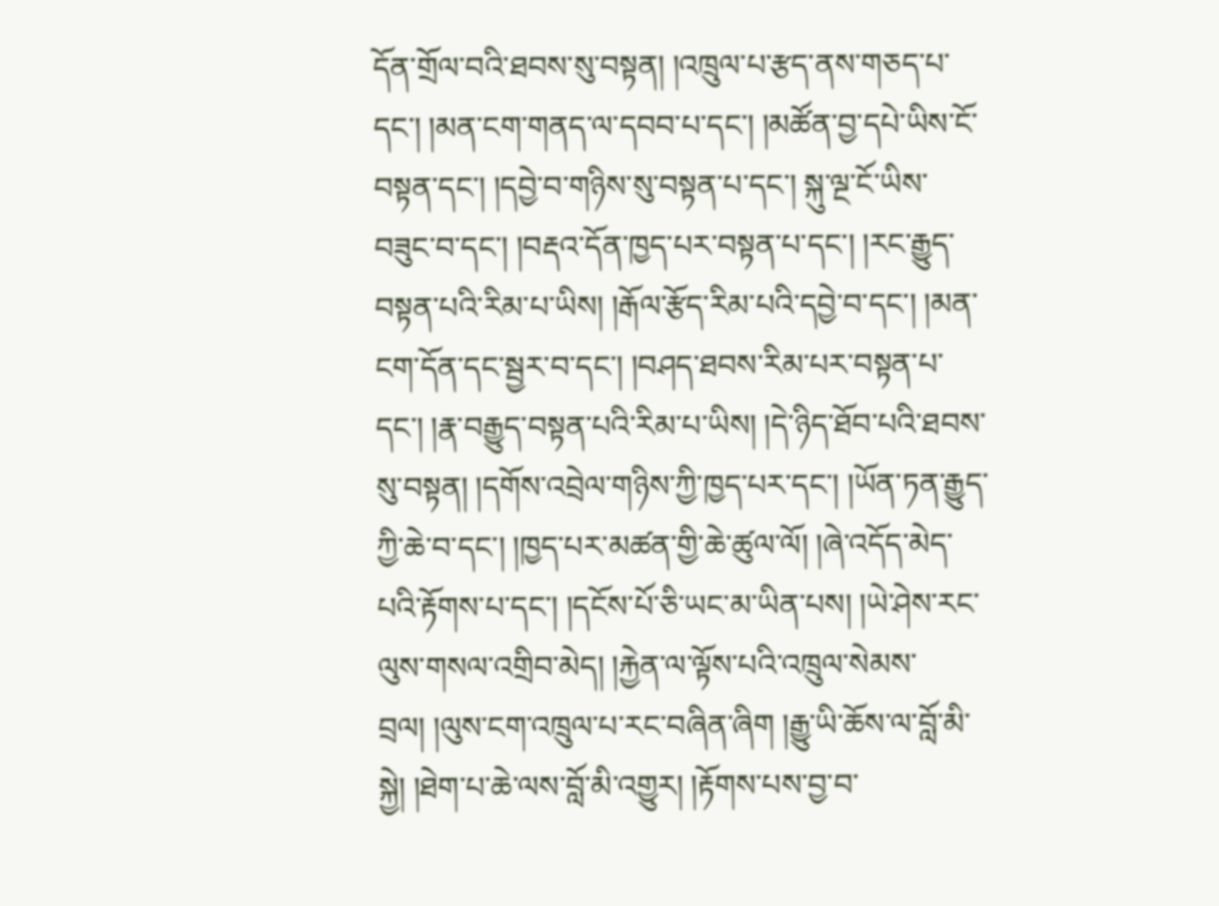དོན་གྲོལ་བའི་ཐབས་སུ་བསྟན། །འཁྲུལ་པ་རྩད་ནས་གཅད་པ་དང་། །མན་ངག་གནད་ལ་དབབ་པ་དང་། །མཚོན་བྱ་དཔེ་ཡིས་ངོ་བསྟན་དང་། །དབྱེ་བ་གཉིས་སུ་བསྟན་པ་དང་། སྐུ་ལྔ་ངོ་ཡིས་བཟུང་བ་དང་། །བརྡའ་དོན་ཁྱད་པར་བསྟན་པ་དང་། །རང་རྒྱུད་བསྟན་པའི་རིམ་པ་ཡིས། །རྒོལ་རྩོད་རིམ་པའི་དབྱེ་བ་དང་། །མན་ངག་དོན་དང་སྦྱར་བ་དང་། །བཤད་ཐབས་རིམ་པར་བསྟན་པ་དང་། །རྣ་བརྒྱུད་བསྟན་པའི་རིམ་པ་ཡིས། །དེ་ཉིད་ཐོབ་པའི་ཐབས་སུ་བསྟན། །དགོས་འབྲེལ་གཉིས་ཀྱི་ཁྱད་པར་དང་། །ཡོན་ཏན་རྒྱུད་ཀྱི་ཆེ་བ་དང་། །ཁྱད་པར་མཚན་གྱི་ཆེ་ཚུལ་ལོ། །ཞེ་འདོད་མེད་པའི་རྟོགས་པ་དང་། །དངོས་པོ་ཅི་ཡང་མ་ཡིན་པས། །ཡེ་ཤེས་རང་ལུས་གསལ་འགྲིབ་མེད། །རྐྱེན་ལ་ལྟོས་པའི་འཁྲུལ་སེམས་བྲལ། །ལུས་ངག་འཁྲུལ་པ་རང་བཞིན་ཞིག །རྒྱུ་ཡི་ཆོས་ལ་བློ་མི་སྐྱེ། །ཐེག་པ་ཆེ་ལས་བློ་མི་འགྱུར། །རྟོགས་པས་བྱ་བ་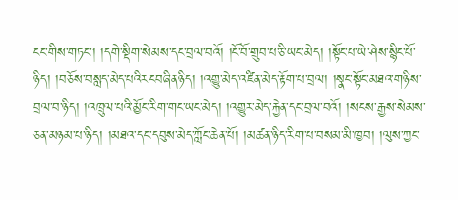ངང་གིས་གཏང་། །དགེ་སྡིག་སེམས་དང་བྲལ་བའོ། །ངོ་བོ་གྲུབ་པ་ཅི་ཡང་མེད། །སྟོང་པ་ཡེ་ཤེས་སྙིང་པོ་ཉིད། །བཅོས་བསླད་མེད་པའིརངབཞིནཉིད། །འགྱུ་མེད་འཛིན་མེད་རྟོག་པ་བྲལ། །སྣང་སྟོང་མཐའ་གཉིས་བྲལ་བ་ཉིད། །འཁྲུལ་པའི་མྱོང་རིག་གང་ཡང་མེད། །འགྱུར་མེད་རྐྱེན་དང་བྲལ་བའོ། །སངས་རྒྱས་སེམས་ཅན་མཉམ་པ་ཉིད། །མཐའ་དང་དབུས་མེད་ཀློང་ཆེན་པོ། །མཚན་ཉིད་རིག་པ་བསམ་མི་ཁྱབ། །ལུས་ཀྱང་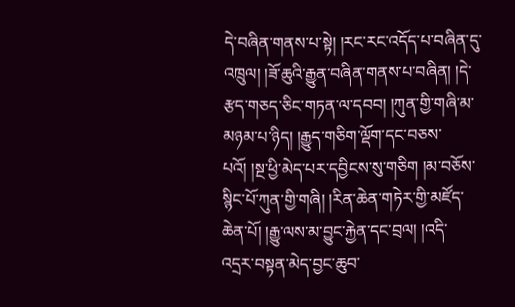དེ་བཞིན་གནས་པ་སྟེ། །རང་རང་འདོད་པ་བཞིན་དུ་འཁྲུལ། །ཟོ་ཆུའི་རྒྱུན་བཞིན་གནས་པ་བཞིན། །དེ་རྩད་གཅད་ཅིང་གཏན་ལ་དབབ། །ཀུན་གྱི་གཞི་མ་མཉམ་པ་ཉིད། །རྒྱུད་གཅིག་ལྡོག་དང་བཅས་པའོ། །སྔ་ཕྱི་མེད་པར་དབྱིངས་སུ་གཅིག །མ་བཅོས་སྙིང་པོ་ཀུན་གྱི་གཞི། །རིན་ཆེན་གཏེར་གྱི་མཛོད་ཆེན་པོ། །རྒྱུ་ལས་མ་བྱུང་རྐྱེན་དང་བྲལ། །འདི་འདྲར་བསྟན་མེད་བྱང་ཆུབ་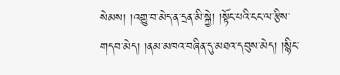སེམས། །འགྱུ་བ་མེད་ན་དྲན་མི་སྐྱེ། །སྟོང་པའི་ངང་ལ་རྩིས་གདབ་མེད། །ནམ་མཁའ་བཞིན་དུ་མཐའ་དབུས་མེད། །སྙིང་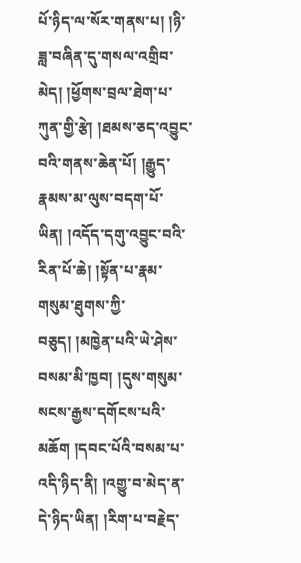པོ་ཉིད་ལ་སོར་གནས་པ། །ཉི་ཟླ་བཞིན་དུ་གསལ་འགྲིབ་མེད། །ཕྱོགས་བྲལ་ཐེག་པ་ཀུན་གྱི་རྩེ། །ཐམས་ཅད་འབྱུང་བའི་གནས་ཆེན་པོ། །རྒྱུད་རྣམས་མ་ལུས་བདག་པོ་ཡིན། །འདོད་དགུ་འབྱུང་བའི་རིན་པོ་ཆེ། །སྟོན་པ་རྣམ་གསུམ་ཐུགས་ཀྱི་བཅུད། །མཁྱེན་པའི་ཡེ་ཤེས་བསམ་མི་ཁྱབ། །དུས་གསུམ་སངས་རྒྱས་དགོངས་པའི་མཆོག །དབང་པོའི་བསམ་པ་འདི་ཉིད་ནི། །འགྱུ་བ་མེད་ན་དེ་ཉིད་ཡིན། །རིག་པ་བརྗེད་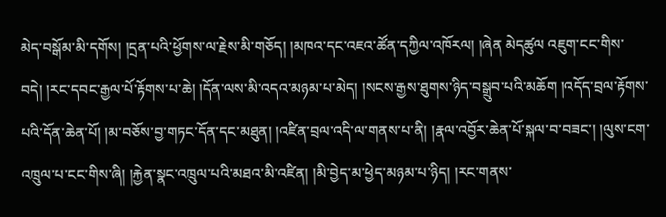མེད་བསྒོམ་མི་དགོས། །དྲན་པའི་ཕྱོགས་ལ་རྗེས་མི་གཅོད། །མཁའ་དང་འཇའ་ཚོན་དཀྱིལ་འཁོརལ། །ཞེན མེདཚུལ འཇུག་ངང་གིས་བདེ། །རང་དབང་རྒྱལ་པོ་རྟོགས་པ་ཆེ། །དོན་ལས་མི་འདའ་མཉམ་པ་མེད། །སངས་རྒྱས་ཐུགས་ཉིད་བསྒྲུབ་པའི་མཆོག །འདོད་བྲལ་རྟོགས་པའི་དོན་ཆེན་པོ། །མ་བཅོས་བྱ་གཏང་དོན་དང་མཐུན། །འཛིན་བྲལ་འདི་ལ་གནས་པ་ནི། །རྣལ་འབྱོར་ཆེན་པོ་སྐལ་བ་བཟང་། །ལུས་ངག་འཁྲུལ་པ་ངང་གིས་ཞི། །རྐྱེན་སྣང་འཁྲུལ་པའི་མཐའ་མི་འཛིན། །མི་བྱེད་མ་ཕྱེད་མཉམ་པ་ཉིད། །རང་གནས་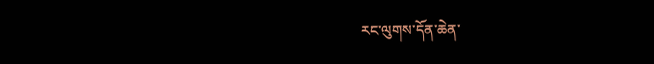རང་ལུགས་དོན་ཆེན་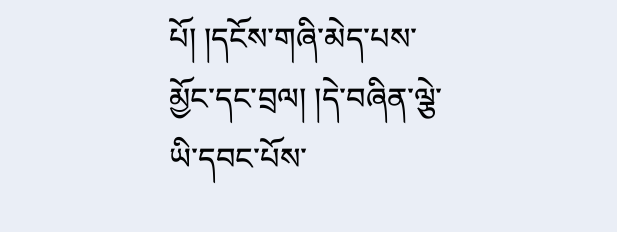པོ། །དངོས་གཞི་མེད་པས་མྱོང་དང་བྲལ། །དེ་བཞིན་ལྕེ་ཡི་དབང་པོས་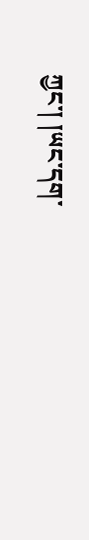ཀྱང་། །ཡང་དག་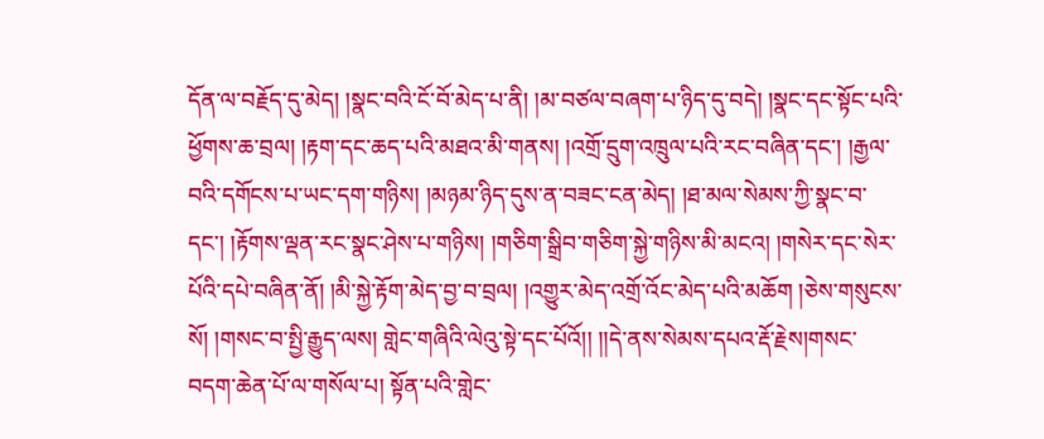དོན་ལ་བརྗོད་དུ་མེད། །སྣང་བའི་ངོ་བོ་མེད་པ་ནི། །མ་བཙལ་བཞག་པ་ཉིད་དུ་བདེ། །སྣང་དང་སྟོང་པའི་ཕྱོགས་ཆ་བྲལ། །རྟག་དང་ཆད་པའི་མཐའ་མི་གནས། །འགྲོ་དྲུག་འཁྲུལ་པའི་རང་བཞིན་དང་། །རྒྱལ་བའི་དགོངས་པ་ཡང་དག་གཉིས། །མཉམ་ཉིད་དུས་ན་བཟང་ངན་མེད། །ཐ་མལ་སེམས་ཀྱི་སྣང་བ་དང་། །རྟོགས་ལྡན་རང་སྣང་ཤེས་པ་གཉིས། །གཅིག་སྒྲིབ་གཅིག་སྐྱེ་གཉིས་མི་མངའ། །གསེར་དང་སེར་པོའི་དཔེ་བཞིན་ནོ། །མི་སྐྱེ་རྟོག་མེད་བྱ་བ་བྲལ། །འགྱུར་མེད་འགྲོ་འོང་མེད་པའི་མཆོག །ཅེས་གསུངས་སོ། །གསང་བ་སྤྱི་རྒྱུད་ལས། གླེང་གཞིའི་ལེའུ་སྟེ་དང་པོའོ།། །།དེ་ནས་སེམས་དཔའ་རྡོ་རྗེས།གསང་བདག་ཆེན་པོ་ལ་གསོལ་པ། སྟོན་པའི་གླེང་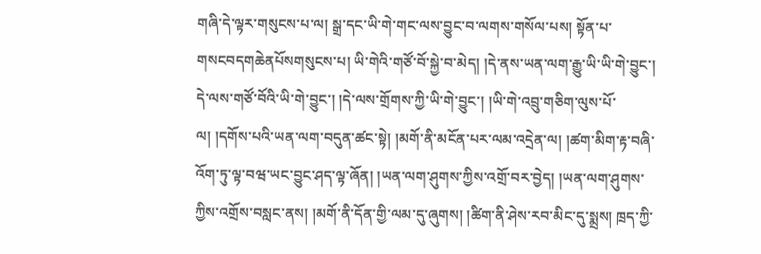གཞི་དེ་ལྟར་གསུངས་པ་ལ། སྒྲ་དང་ཡི་གེ་གང་ལས་བྱུང་བ་ལགས་གསོལ་པས། སྟོན་པ་གསངབདགཆེནཔོསགསུངས་པ། ཡི་གེའི་གཙོ་བོ་སྐྱེ་བ་མེད། །དེ་ནས་ཡན་ལག་རྒྱུ་ཡི་ཡི་གེ་བྱུང་། དེ་ལས་གཙོ་བོའི་ཡི་གེ་བྱུང་། །དེ་ལས་གྲོགས་ཀྱི་ཡི་གེ་བྱུང་། །ཡི་གེ་འབྲུ་གཅིག་ལུས་པོ་ལ། །དགོས་པའི་ཡན་ལག་བདུན་ཚང་སྟེ། །མགོ་ནི་མངོན་པར་ལམ་འདྲེན་ལ། །ཚག་མིག་རྟ་བཞི་འོག་ཏུ་ལྟ་བཝ་ཡང་བྱུང་ཤད་ལྟ་ཞོན། །ཡན་ལག་ཤུགས་ཀྱིས་འགྲོ་བར་བྱེད། །ཡན་ལག་ཤུགས་ཀྱིས་འགྲོས་བསླང་ནས། །མགོ་ནི་དོན་གྱི་ལམ་དུ་ཞུགས། །ཚིག་ནི་ཤེས་རབ་མིང་དུ་སྨྲས། ཁྲད་ཀྱི་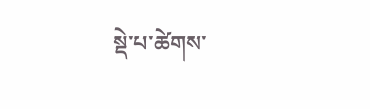སྡེ་པ་ཚེགས་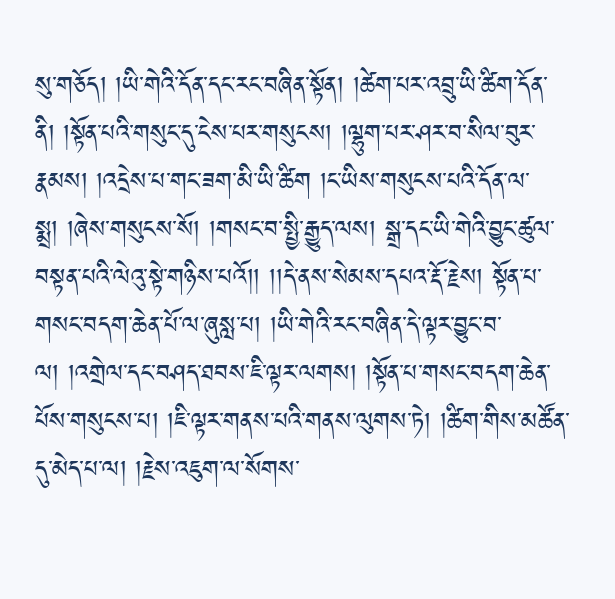སུ་གཅོད། །ཡི་གེའི་དོན་དང་རང་བཞིན་སྟོན། །ཚེག་པར་འབྲུ་ཡི་ཚིག་དོན་ནི། །སྟོན་པའི་གསུང་དུ་ངེས་པར་གསུངས། །ལྷུག་པར་ཤར་བ་སིལ་བུར་རྣམས། །འདྲེས་པ་གང་ཟག་མི་ཡི་ཚིག །ང་ཡིས་གསུངས་པའི་དོན་ལ་སྨྲ། །ཞེས་གསུངས་སོ། །གསང་བ་སྤྱི་རྒྱུད་ལས། སྒྲ་དང་ཡི་གེའི་བྱུང་ཚུལ་བསྟན་པའི་ལེའུ་སྟེ་གཉིས་པའོ།། །།དེ་ནས་སེམས་དཔའ་རྡོ་རྗེས། སྟོན་པ་གསང་བདག་ཆེན་པོ་ལ་ཞུསླ་པ། །ཡི་གེའི་རང་བཞིན་དེ་ལྟར་བྱུང་བ་ལ། །འགྲེལ་དང་བཤད་ཐབས་ཇི་ལྟར་ལགས། །སྟོན་པ་གསང་བདག་ཆེན་པོས་གསུངས་པ། །ཇི་ལྟར་གནས་པའི་གནས་ལུགས་ཏེ། །ཚིག་གིས་མཚོན་དུ་མེད་པ་ལ། །རྗེས་འཇུག་ལ་སོགས་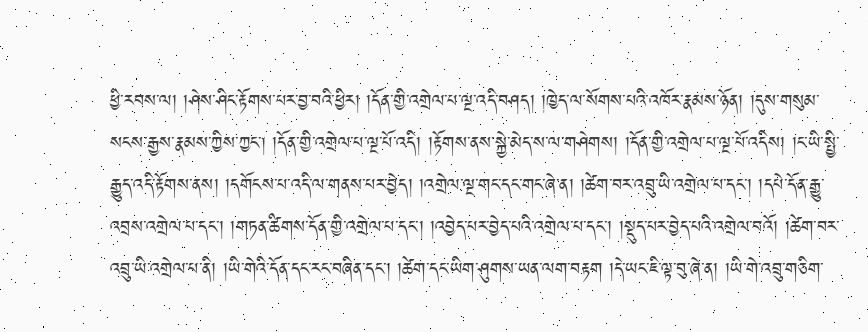ཕྱི་རབས་ལ། །ཤེས་ཤིང་རྟོགས་པར་བྱ་བའི་ཕྱིར། །དོན་གྱི་འགྲེལ་པ་ལྔ་འདི་བཤད། །ཁྱེད་ལ་སོགས་པའི་འཁོར་རྣམས་ཉོན། །དུས་གསུམ་སངས་རྒྱས་རྣམས་ཀྱིས་ཀྱང་། །དོན་གྱི་འགྲེལ་པ་ལྔ་པོ་འདི། །རྟོགས་ནས་སྐྱེ་མེད་ས་ལ་གཤེགས། །དོན་གྱི་འགྲེལ་པ་ལྔ་པོ་འདིས། །ང་ཡི་སྤྱི་རྒྱུད་འདི་རྟོགས་ནས། །དགོངས་པ་འདི་ལ་གནས་པར་བྱེད། །འགྲེལ་ལྔ་གང་དང་གང་ཞེ་ན། །ཚེག་བར་འབྲུ་ཡི་འགྲེལ་པ་དང་། །དཔེ་དོན་རྒྱུ་འབྲས་འགྲེལ་པ་དང་། །གཏན་ཚིགས་དོན་གྱི་འགྲེལ་པ་དང་། །འབྱེད་པར་བྱེད་པའི་འགྲེལ་པ་དང་། །སྡུད་པར་བྱེད་པའི་འགྲེལ་བའོ། །ཚེག་བར་འབྲུ་ཡི་འགྲེལ་པ་ནི། །ཡི་གེའི་དོན་དང་རང་བཞིན་དང་། །ཚེག་དང་ཡིག་ཤུགས་ཡན་ལག་བརྟག །དེ་ཡང་ཇི་ལྟ་བུ་ཞེ་ན། །ཡི་གེ་འབྲུ་གཅིག་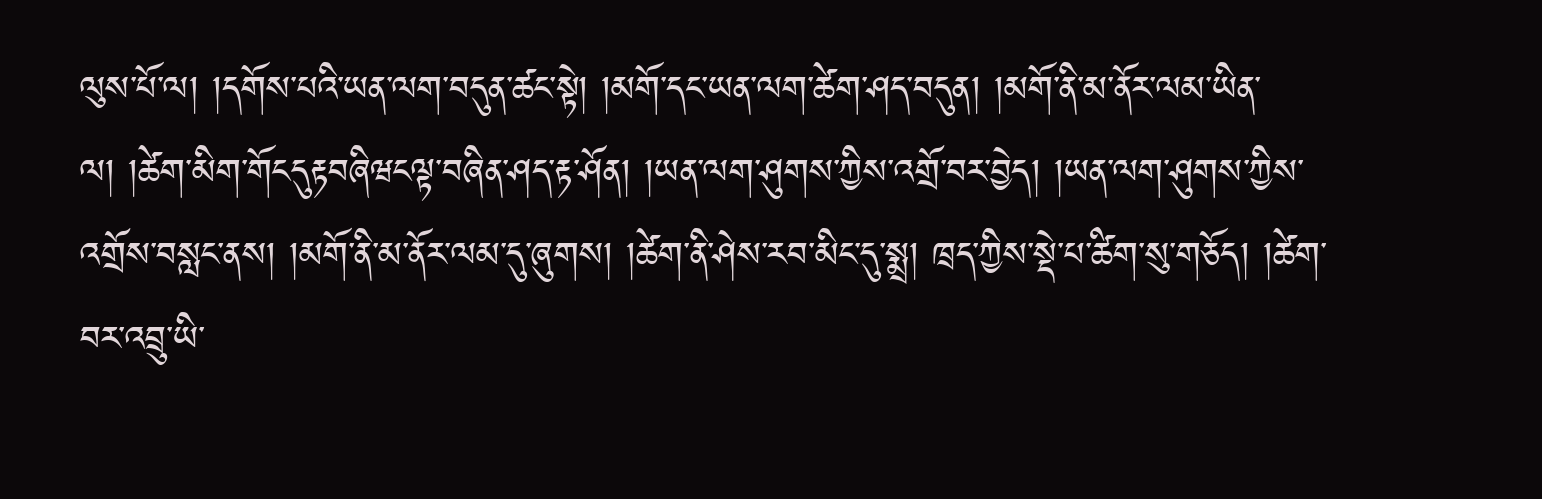ལུས་པོ་ལ། །དགོས་པའི་ཡན་ལག་བདུན་ཚང་སྟེ། །མགོ་དང་ཡན་ལག་ཚེག་ཤད་བདུན། །མགོ་ནི་མ་ནོར་ལམ་ཡིན་ལ། །ཚེག་མིག་གོངདུརྟབཞིཝངལྟ་བཞིན་ཤད་རྟ་ཤོན། །ཡན་ལག་ཤུགས་ཀྱིས་འགྲོ་བར་བྱེད། །ཡན་ལག་ཤུགས་ཀྱིས་འགྲོས་བསླང་ནས། །མགོ་ནི་མ་ནོར་ལམ་དུ་ཞུགས། །ཚེག་ནི་ཤེས་རབ་མིང་དུ་སྨྲ། ཁྲད་ཀྱིས་སྡེ་པ་ཚིག་སུ་གཅོད། །ཚེག་བར་འབྲུ་ཡི་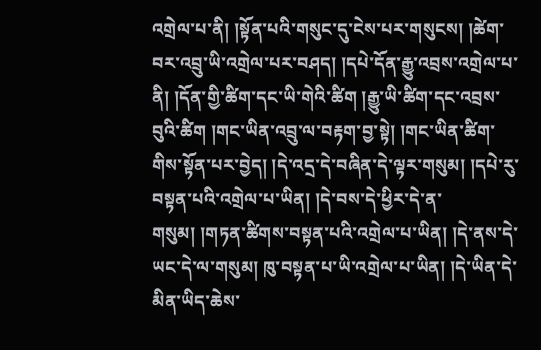འགྲེལ་པ་ནི། །སྟོན་པའི་གསུང་དུ་ངེས་པར་གསུངས། །ཚེག་བར་འབྲུ་ཡི་འགྲེལ་པར་བཤད། །དཔེ་དོན་རྒྱུ་འབྲས་འགྲེལ་པ་ནི། །དོན་གྱི་ཚིག་དང་ཡི་གེའི་ཚིག །རྒྱུ་ཡི་ཚིག་དང་འབྲས་བུའི་ཚིག །གང་ཡིན་འབྲུ་ལ་བརྟག་བྱ་སྟེ། །གང་ཡིན་ཚིག་གིས་སྟོན་པར་བྱེད། །དེ་འདྲ་དེ་བཞིན་དེ་ལྟར་གསུམ། །དཔེ་རུ་བསྟན་པའི་འགྲེལ་པ་ཡིན། །དེ་བས་དེ་ཕྱིར་དེ་ན་གསུམ། །གཏན་ཚིགས་བསྟན་པའི་འགྲེལ་པ་ཡིན། །དེ་ནས་དེ་ཡང་དེ་ལ་གསུམ། ཁུ་བསྟན་པ་ཡི་འགྲེལ་པ་ཡིན། །དེ་ཡིན་དེ་མིན་ཡིད་ཆེས་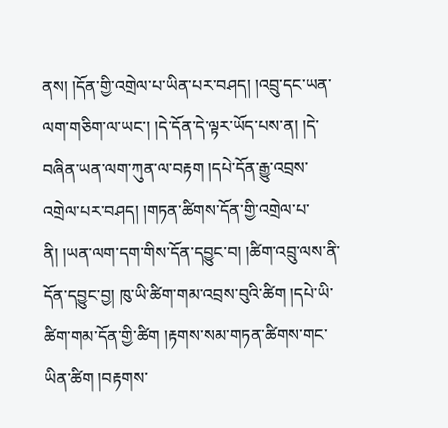ནས། །དོན་གྱི་འགྲེལ་པ་ཡིན་པར་བཤད། །འབྲུ་དང་ཡན་ལག་གཅིག་ལ་ཡང་། །དེ་དོན་དེ་ལྟར་ཡོད་པས་ན། །དེ་བཞིན་ཡན་ལག་ཀུན་ལ་བརྟག །དཔེ་དོན་རྒྱུ་འབྲས་འགྲེལ་པར་བཤད། །གཏན་ཚིགས་དོན་གྱི་འགྲེལ་པ་ནི། །ཡན་ལག་དག་གིས་དོན་དབྱུང་བ། །ཚིག་འབྲུ་ལས་ནི་དོན་དབྱུང་བྱ། ཁུ་ཡི་ཚིག་གམ་འབྲས་བུའི་ཚིག །དཔེ་ཡི་ཚིག་གམ་དོན་གྱི་ཚིག །རྟགས་སམ་གཏན་ཚིགས་གང་ཡིན་ཚིག །བརྟགས་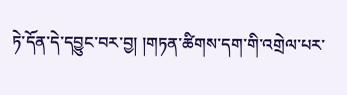ཏེ་དོན་དེ་དབྱུང་བར་བྱ། །གཏན་ཚིགས་དག་གི་འགྲེལ་པར་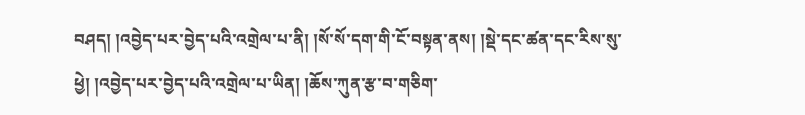བཤད། །འབྱེད་པར་བྱེད་པའི་འགྲེལ་པ་ནི། །སོ་སོ་དག་གི་ངོ་བསྟན་ནས། །སྡེ་དང་ཚན་དང་རིས་སུ་ཕྱེ། །འབྱེད་པར་བྱེད་པའི་འགྲེལ་པ་ཡིན། །ཆོས་ཀུན་རྩ་བ་གཅིག་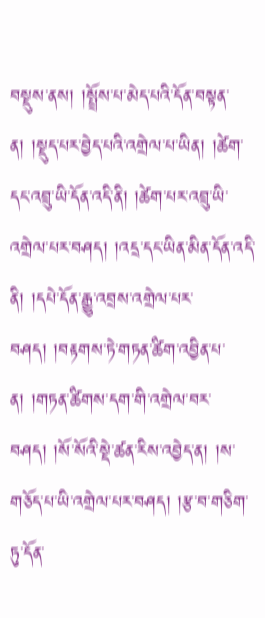བསྡུས་ནས། །སྤྲོས་པ་མེད་པའི་དོན་བསྟན་ན། །སྡུད་པར་བྱེད་པའི་འགྲེལ་པ་ཡིན། །ཚེག་དང་འབྲུ་ཡི་དོན་འདི་ནི། །ཚེག་པར་འབྲུ་ཡི་འགྲེལ་པར་བཤད། །འདྲ་དང་ཡིན་མིན་དོན་འདི་ནི། །དཔེ་དོན་རྒྱུ་འབྲས་འགྲེལ་པར་བཤད། །བརྟགས་ཏེ་གཏན་ཚིག་འབྱིན་པ་ན། །གཏན་ཚིགས་དག་གི་འགྲེལ་བར་བཤད། །སོ་སོའི་སྡེ་ཚན་རིས་འབྱེད་ན། །ས་གཅོད་པ་ཡི་འགྲེལ་པར་བཤད། །རྩ་བ་གཅིག་ཏུ་དོན་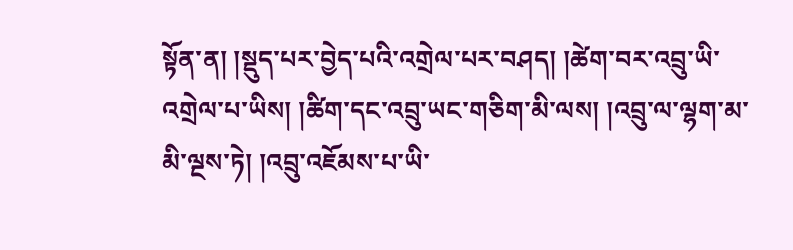སྟོན་ན། །སྡུད་པར་བྱེད་པའི་འགྲེལ་པར་བཤད། །ཚེག་བར་འབྲུ་ཡི་འགྲེལ་པ་ཡིས། །ཚིག་དང་འབྲུ་ཡང་གཅིག་མི་ལས། །འབྲུ་ལ་ལྷག་མ་མི་ལྔས་ཏེ། །འབྲུ་འཇོམས་པ་ཡི་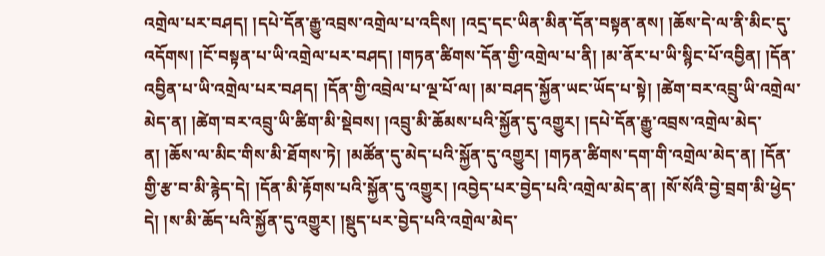འགྲེལ་པར་བཤད། །དཔེ་དོན་རྒྱུ་འབྲས་འགྲེལ་པ་འདིས། །འདྲ་དང་ཡིན་མིན་དོན་བསྟན་ནས། །ཆོས་དེ་ལ་ནི་མིང་དུ་འདོགས། །ངོ་བསྟན་པ་ཡི་འགྲེལ་པར་བཤད། །གཏན་ཚིགས་དོན་གྱི་འགྲེལ་པ་ནི། །མ་ནོར་པ་ཡི་སྙིང་པོ་འབྱིན། །དོན་འབྱིན་པ་ཡི་འགྲེལ་པར་བཤད། །དོན་གྱི་འབྲེལ་པ་ལྔ་པོ་ལ། །མ་བཤད་སྐྱོན་ཡང་ཡོད་པ་སྟེ། །ཚེག་བར་འབྲུ་ཡི་འགྲེལ་མེད་ན། །ཚེག་བར་འབྲུ་ཡི་ཚིག་མི་སྡེབས། །འབྲུ་མི་ཆོམས་པའི་སྐྱོན་དུ་འགྱུར། །དཔེ་དོན་རྒྱུ་འབྲས་འགྲེལ་མེད་ན། །ཆོས་ལ་མིང་གིས་མི་ཐོགས་ཏེ། །མཚོན་དུ་མེད་པའི་སྐྱོན་དུ་འགྱུར། །གཏན་ཚིགས་དག་གི་འགྲེལ་མེད་ན། །དོན་གྱི་རྩ་བ་མི་རྙེད་དེ། །དོན་མི་རྟོགས་པའི་སྐྱོན་དུ་འགྱུར། །འབྱེད་པར་བྱེད་པའི་འགྲེལ་མེད་ན། །སོ་སོའི་བྱེ་བྲག་མི་ཕྱེད་དེ། །ས་མི་ཆོད་པའི་སྐྱོན་དུ་འགྱུར། །སྡུད་པར་བྱེད་པའི་འགྲེལ་མེད་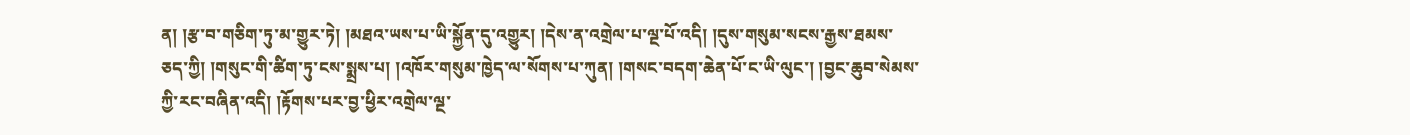ན། །རྩ་བ་གཅིག་ཏུ་མ་གྱུར་ཏེ། །མཐའ་ཡས་པ་ཡི་སྐྱོན་དུ་འགྱུར། །དེས་ན་འགྲེལ་པ་ལྔ་པོ་འདི། །དུས་གསུམ་སངས་རྒྱས་ཐམས་ཅད་ཀྱི། །གསུང་གི་ཚིག་ཏུ་ངས་སྨྲས་པ། །འཁོར་གསུམ་ཁྱེད་ལ་སོགས་པ་ཀུན། །གསང་བདག་ཆེན་པོ་ང་ཡི་ལུང་། །བྱང་ཆུབ་སེམས་ཀྱི་རང་བཞིན་འདི། །རྟོགས་པར་བྱ་ཕྱིར་འགྲེལ་ལྔ་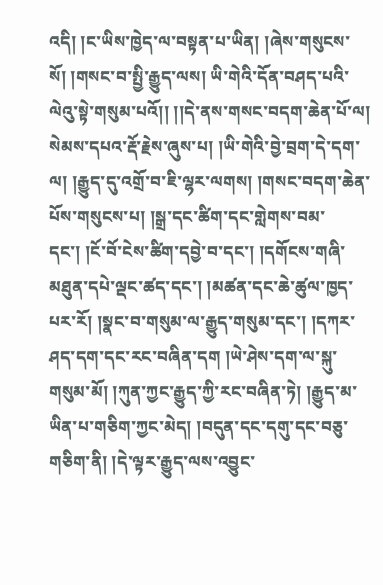འདི། །ང་ཡིས་ཁྱེད་ལ་བསྟན་པ་ཡིན། །ཞེས་གསུངས་སོ། །གསང་བ་སྤྱི་རྒྱུད་ལས། ཡི་གེའི་དོན་བཤད་པའི་ལེའུ་སྟེ་གསུམ་པའོ།། །།དེ་ནས་གསང་བདག་ཆེན་པོ་ལ། སེམས་དཔའ་རྡོ་རྗེས་ཞུས་པ། །ཡི་གེའི་བྱེ་བྲག་དེ་དག་ལ། །རྒྱུད་དུ་འགྲོ་བ་ཇི་ལྷར་ལགས། །གསང་བདག་ཆེན་པོས་གསུངས་པ། །སྒྲ་དང་ཚིག་དང་གླེགས་བམ་དང་། །ངོ་བོ་ངེས་ཚིག་དབྱེ་བ་དང་། །དགོངས་གཞི་མཐུན་དཔེ་ལྡང་ཚད་དང་། །མཚན་དང་ཆེ་ཚུལ་ཁྱད་པར་རོ། །སྣང་བ་གསུམ་ལ་རྒྱུད་གསུམ་དང་། །དཀར་ཤད་དག་དང་རང་བཞིན་དག །ཡེ་ཤེས་དག་ལ་སྐུ་གསུམ་མོ། །ཀུན་ཀྱང་རྒྱུད་ཀྱི་རང་བཞིན་ཏེ། །རྒྱུད་མ་ཡིན་པ་གཅིག་ཀྱང་མེད། །བདུན་དང་དགུ་དང་བཅུ་གཅིག་ནི། །དེ་ལྟར་རྒྱུད་ལས་འབྱུང་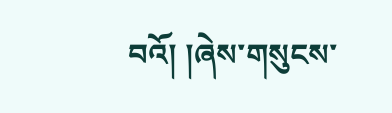བའོ། །ཞེས་གསུངས་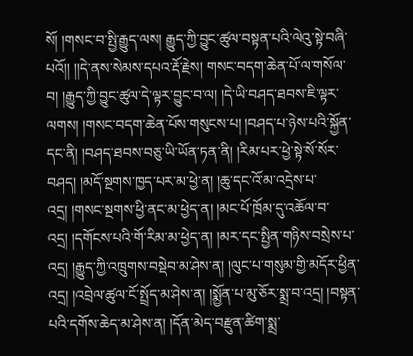སོ། །གསང་བ་སྤྱི་རྒྱུད་ལས། རྒྱུད་ཀྱི་བྱུང་ཚུལ་བསྟན་པའི་ལེའུ་སྟེ་བཞི་པའོ།། །།དེ་ནས་སེམས་དཔའ་རྡོ་རྗེས། གསང་བདག་ཆེན་པོ་ལ་གསོལ་བ། །རྒྱུད་ཀྱི་བྱུང་ཚུལ་དེ་ལྟར་བྱུང་བ་ལ། །དེ་ཡི་བཤད་ཐབས་ཇི་ལྟར་ལགས། །གསང་བདག་ཆེན་པོས་གསུངས་པ། །བཤད་པ་ཉེས་པའི་སྐྱོན་དང་ནི། །བཤད་ཐབས་བཅུ་ཡི་ཡོན་ཏན་ནི། །རིམ་པར་ཕྱེ་སྟེ་སོ་སོར་བཤད། །མདོ་སྔགས་ཁྱད་པར་མ་ཕྱེ་ན། །ཆུ་དང་འོ་མ་འདྲེས་པ་འདྲ། །གསང་སྔགས་ཕྱི་ནང་མ་ཕྱེད་ན། །མང་པོ་ཁྲོམ་དུ་འཆོལ་བ་འདྲ། །དགོངས་པའི་གོ་རིམ་མ་ཕྱེད་ན། །མར་དང་སྤྱིན་གཉིས་བསྲེས་པ་འདྲ། །རྒྱུད་ཀྱི་འཁྲུགས་བསྡེབ་མ་ཤེས་ན། །ལུང་པ་གསུམ་གྱི་མདོར་ཕྱིན་འདྲ། །འབྲེལ་ཚུལ་ངོ་སྤྲོད་མ་ཤེས་ན། །སྨྱོན་པ་མུ་ཅོར་སྨྲ་བ་འདྲ། །བསྟན་པའི་དགོས་ཆེད་མ་ཤེས་ན། །དོན་མེད་བརྫུན་ཚིག་སྨྲ་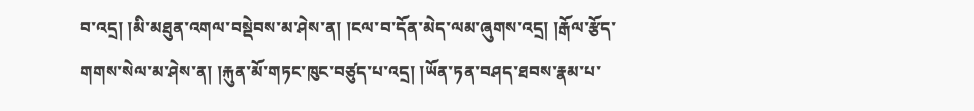བ་འདྲ། །མི་མཐུན་འགལ་བསྡེབས་མ་ཤེས་ན། །ངལ་བ་དོན་མེད་ལམ་ཞུགས་འདྲ། །རྒོལ་རྩོད་གགས་སེལ་མ་ཤེས་ན། །རྐུན་མོ་གཏང་ཁུང་བཙུད་པ་འདྲ། །ཡོན་ཏན་བཤད་ཐབས་རྣམ་པ་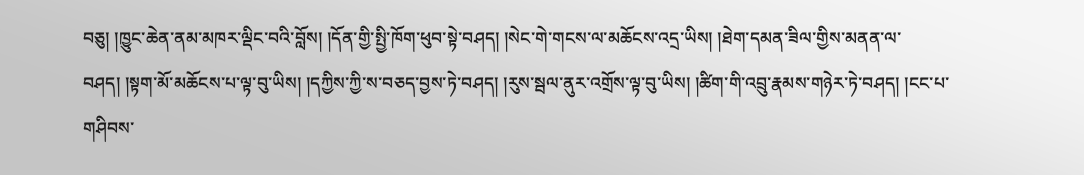བཅུ། །ཁྱུང་ཆེན་ནམ་མཁར་ལྡིང་བའི་བློས། །དོན་གྱི་སྤྱི་ཁོག་ཕུབ་སྟེ་བཤད། །སེང་གེ་གངས་ལ་མཆོངས་འདྲ་ཡིས། །ཐེག་དམན་ཟིལ་གྱིས་མནན་ལ་བཤད། །སྟག་མོ་མཆོངས་པ་ལྟ་བུ་ཡིས། །དཀྱིས་ཀྱི་ས་བཅད་བྱས་ཏེ་བཤད། །རུས་སྦལ་ནུར་འགྲོས་ལྟ་བུ་ཡིས། །ཚིག་གི་འབྲུ་རྣམས་གཉེར་ཏེ་བཤད། །ངང་པ་གཤིབས་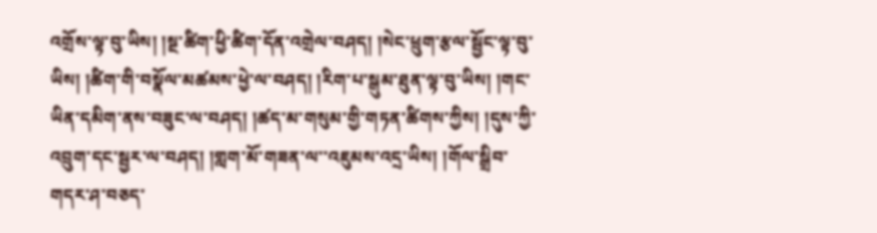འགྲོས་ལྟ་བུ་ཡིས། །སྔ་ཚིག་ཕྱི་ཚིག་དོན་འགྲེལ་བཤད། །སེང་ཕྲུག་རྩལ་སྦྱོང་ལྟ་བུ་ཡིས། །ཚིག་གི་བསྣོལ་མཚམས་ཕྱེ་ལ་བཤད། །རིག་པ་སྒུམ་ཐུན་ལྟ་བུ་ཡིས། །གང་ཡིན་དམིག་ནས་བཟུང་ལ་བཤད། །ཚད་མ་གསུམ་གྱི་གཏན་ཚིགས་ཀྱིས། །དུས་ཀྱི་འབྲུག་དང་སྦྱར་ལ་བཤད། །གླག་མོ་གཟན་ལ་་འཇུམས་འདྲ་ཡིས། །གོལ་སྒྲིབ་གདར་ཤ་བཅད་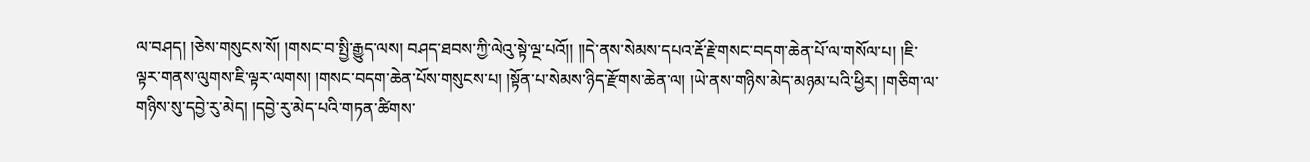ལ་བཤད། །ཅེས་གསུངས་སོ། །གསང་བ་སྤྱི་རྒྱུད་ལས། བཤད་ཐབས་ཀྱི་ལེའུ་སྟེ་ལྔ་པའོ།། །།དེ་ནས་སེམས་དཔའ་རྡོ་རྗེ་གསང་བདག་ཆེན་པོ་ལ་གསོལ་པ། །ཇི་ལྟར་གནས་ལུགས་ཇི་ལྟར་ལགས། །གསང་བདག་ཆེན་པོས་གསུངས་པ། །སྟོན་པ་སེམས་ཉིད་རྫོགས་ཆེན་ལ། །ཡེ་ནས་གཉིས་མེད་མཉམ་པའི་ཕྱིར། །གཅིག་ལ་གཉིས་སུ་དབྱེ་རུ་མེད། །དབྱེ་རུ་མེད་པའི་གཏན་ཚིགས་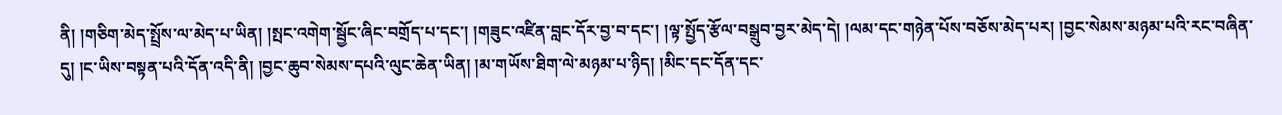ནི། །གཅིག་མེད་སྤྲོས་ལ་མེད་པ་ཡིན། །སྤང་འགེག་སྦྱོང་ཞིང་བགྲོད་པ་དང་། །གཟུང་འཛིན་བླང་དོར་བྱ་བ་དང་། །ལྟ་སྤྱོད་རྩོལ་བསྒྲུབ་བྱར་མེད་དེ། །ལམ་དང་གཉེན་པོས་བཅོས་མེད་པར། །བྱང་སེམས་མཉམ་པའི་རང་བཞིན་དུ། །ང་ཡིས་བསྟན་པའི་དོན་འདི་ནི། །བྱང་ཆུབ་སེམས་དཔའི་ལུང་ཆེན་ཡིན། །མ་གཡོས་ཐིག་ལེ་མཉམ་པ་ཉིད། །མིང་དང་དོན་དང་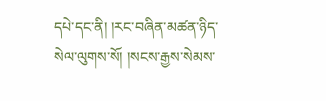དཔེ་དང་ནི། །རང་བཞིན་མཚན་ཉིད་སེལ་ལུགས་སོ། །སངས་རྒྱས་སེམས་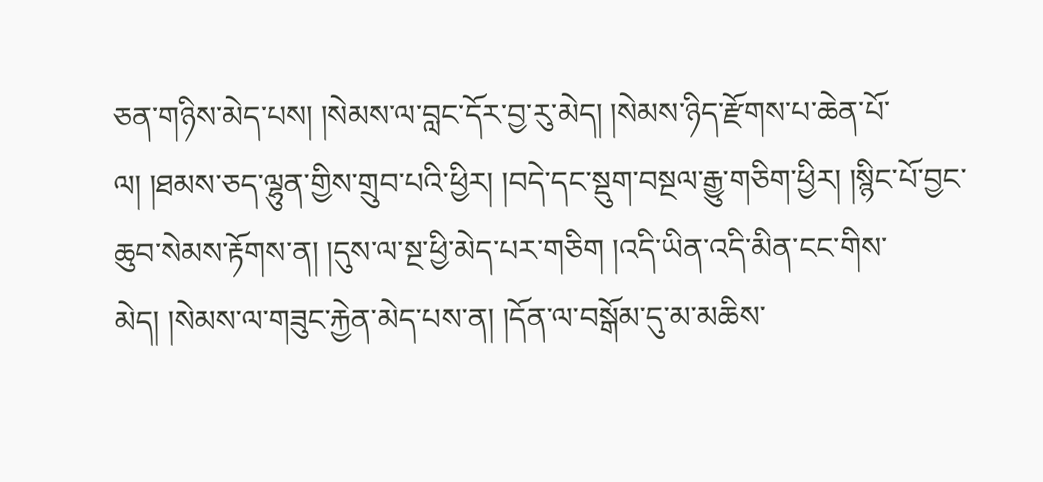ཅན་གཉིས་མེད་པས། །སེམས་ལ་བླང་དོར་བྱ་རུ་མེད། །སེམས་ཉིད་རྫོགས་པ་ཆེན་པོ་ལ། །ཐམས་ཅད་ལྷུན་གྱིས་གྲུབ་པའི་ཕྱིར། །བདེ་དང་སྡུག་བསྔལ་རྒྱུ་གཅིག་ཕྱིར། །སྙིང་པོ་བྱང་ཆུབ་སེམས་རྟོགས་ན། །དུས་ལ་སྔ་ཕྱི་མེད་པར་གཅིག །འདི་ཡིན་འདི་མིན་ངང་གིས་མེད། །སེམས་ལ་གཟུང་རྐྱེན་མེད་པས་ན། །དོན་ལ་བསྒོམ་དུ་མ་མཆིས་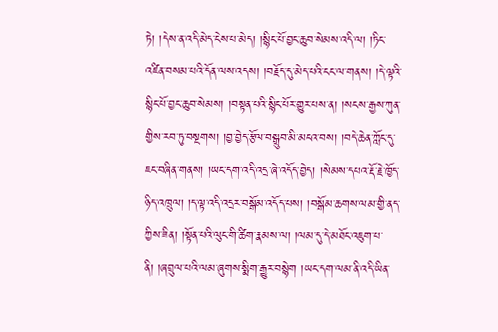ཏེ། །དེས་ན་འདི་མེད་ངེས་པ་མེད། །སྙིང་པོ་བྱང་ཆུབ་སེམས་འདི་ལ། །ཏིང་འཛིན་བསམ་པའི་དོན་ལས་འདས། །བརྗོད་དུ་མེད་པའི་ངང་ལ་གནས། །དེ་ལྟའི་སྙིང་པོ་བྱང་ཆུབ་སེམས། །བསྟན་པའི་སྙིང་པོར་གྱུར་པས་ན། །སངས་རྒྱས་ཀུན་གྱིས་རབ་ཏུ་བསྔགས། །བྱ་བྱེད་རྩོལ་བསྒྲུབ་མི་མངའ་བས། །བདེ་ཆེན་ཀློང་དུ་ཇང་བཞིན་གནས། །ཡང་དག་འདི་འདྲ་ཞེ་འདོད་བྱེད། །སེམས་དཔའ་རྡོ་རྗེ་ཁྱོད་ཉིད་འཁྲུལ། །ད་ལྟ་འདི་འདྲར་བསྒོམ་འདོད་པས། །བསྒོམ་ཆགས་ལམ་གྱི་ནད་ཀྱིས་ཟིན། །སྟོན་པའི་ལུང་གི་ཚིག་རྣམས་ལ། །ལམ་དུ་དེ་མཐོང་འཇུག་པ་ནི། །ཞབྲུལ་པའི་ལམ་ཞུགས་སྨིག་རྒྱུར་བསྙེག །ཡང་དག་ལམ་ནི་འདི་ཡིན་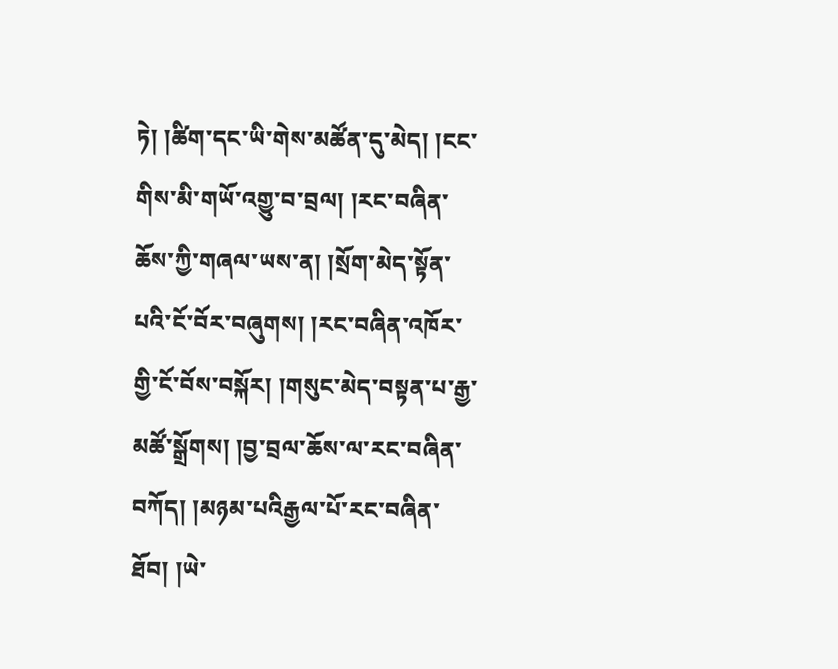ཏེ། །ཚིག་དང་ཡི་གེས་མཚོན་དུ་མེད། །ངང་གིས་མི་གཡོ་འགྱུ་བ་བྲལ། །རང་བཞིན་ཆོས་ཀྱི་གཞལ་ཡས་ན། །སྲོག་མེད་སྟོན་པའི་ངོ་བོར་བཞུགས། །རང་བཞིན་འཁོར་གྱི་ངོ་བོས་བསྐོར། །གསུང་མེད་བསྟན་པ་རྒྱ་མཚོ་སྒྲོགས། །བྱ་བྲལ་ཆོས་ལ་རང་བཞིན་བཀོད། །མཉམ་པའིརྒྱལ་པོ་རང་བཞིན་ཐོབ། །ཡེ་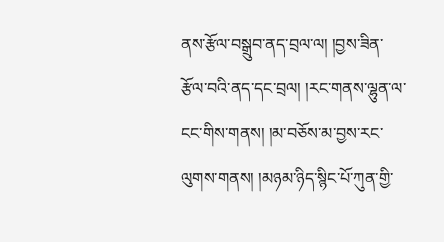ནས་རྩོལ་བསྒྲུབ་ནད་བྲལ་ལ། །བྱས་ཟིན་རྩོལ་བའི་ནད་དང་བྲལ། །རང་གནས་ལྷུན་ལ་ངང་གིས་གནས། །མ་བཅོས་མ་བྱས་རང་ལུགས་གནས། །མཉམ་ཉིད་སྙིང་པོ་ཀུན་གྱི་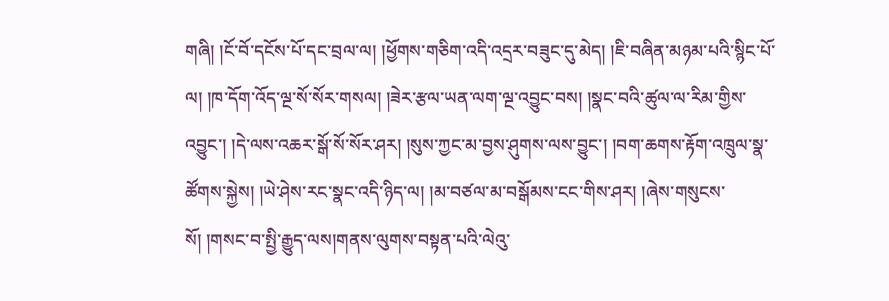གཞི། །ངོ་བོ་དངོས་པོ་དང་བྲལ་ལ། །ཕྱོགས་གཅིག་འདི་འདྲར་བཟུང་དུ་མེད། །ཇི་བཞིན་མཉམ་པའི་སྙིང་པོ་ལ། །ཁ་དོག་འོད་ལྔ་སོ་སོར་གསལ། །ཟེར་རྩལ་ཡན་ལག་ལྔ་འབྱུང་བས། །སྣང་བའི་ཚུལ་ལ་རིམ་གྱིས་འབྱུང་། །དེ་ལས་འཆར་སྒོ་སོ་སོར་ཤར། །སུས་ཀྱང་མ་བྱས་ཤུགས་ལས་བྱུང་། །བག་ཆགས་རྟོག་འཁྲུལ་སྣ་ཚོགས་སྐྱེས། །ཡེ་ཤེས་རང་སྣང་འདི་ཉིད་ལ། །མ་བཙལ་མ་བསྒོམས་ངང་གིས་ཤར། །ཞེས་གསུངས་སོ། །གསང་བ་སྤྱི་རྒྱུད་ལས།གནས་ལུགས་བསྟན་པའི་ལེའུ་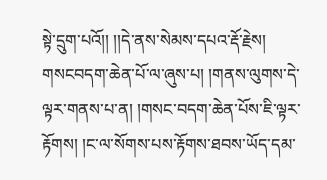སྟེ་དྲུག་པའོ།། །།དེ་ནས་སེམས་དཔའ་རྡོ་རྗེས། གསངབདག་ཆེན་པོ་ལ་ཞུས་པ། །གནས་ལུགས་དེ་ལྟར་གནས་པ་ན། །གསང་བདག་ཆེན་པོས་ཇི་ལྟར་རྟོགས། །ང་ལ་སོགས་པས་རྟོགས་ཐབས་ཡོད་དམ་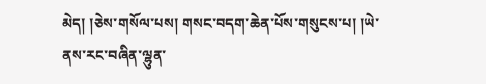མེད། །ཅེས་གསོལ་པས། གསང་བདག་ཆེན་པོས་གསུངས་པ། །ཡེ་ནས་རང་བཞིན་ལྷུན་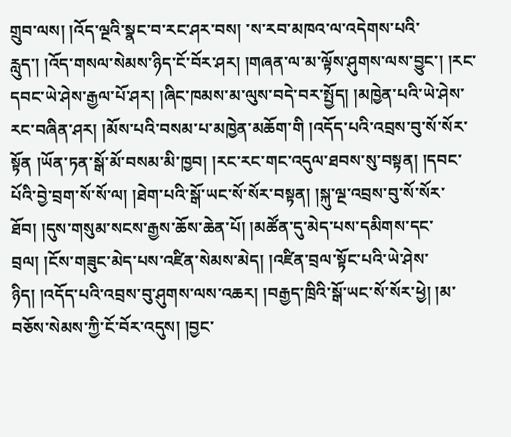གྲུབ་ལས། །འོད་ལྔའི་སྣང་བ་རང་ཤར་བས། ་ས་རབ་མཁའ་ལ་འདེགས་པའི་རླུད་། །འོད་གསལ་སེམས་ཉིད་ངོ་བོར་ཤར། །གཞན་ལ་མ་ལྟོས་ཤུགས་ལས་བྱུང་། །རང་དབང་ཡེ་ཤེས་རྒྱལ་པོ་ཤར། །ཞིང་ཁམས་མ་ལུས་བདེ་བར་སྤྱོད། །མཁྱེན་པའི་ཡེ་ཤེས་རང་བཞིན་ཤར། །མོས་པའི་བསམ་པ་མཁྱེན་མཆོག་གི །འདོད་པའི་འབྲས་བུ་སོ་སོར་སྟོན །ཡོན་ཏན་སྒོ་མོ་བསམ་མི་ཁྱབ། །རང་རང་གང་འདུལ་ཐབས་སུ་བསྟན། །དབང་པོའི་བྱེ་བྲག་སོ་སོ་ལ། །ཐེག་པའི་སྒོ་ཡང་སོ་སོར་བསྟན། །སྐུ་ལྔ་འབྲས་བུ་སོ་སོར་ཐོབ། །དུས་གསུམ་སངས་རྒྱས་ཆོས་ཆེན་པོ། །མཚོན་དུ་མེད་པས་དམིགས་དང་བྲལ། །ངོས་གཟུང་མེད་པས་འཛིན་སེམས་མེད། །འཛིན་བྲལ་སྟོང་པའི་ཡེ་ཤེས་ཉིད། །འདོད་པའི་འབྲས་བུ་ཤུགས་ལས་འཆར། །བརྒྱད་ཁྲིའི་སྒོ་ཡང་སོ་སོར་ཕྱེ། །མ་བཅོས་སེམས་ཀྱི་ངོ་བོར་འདུས། །བྱང་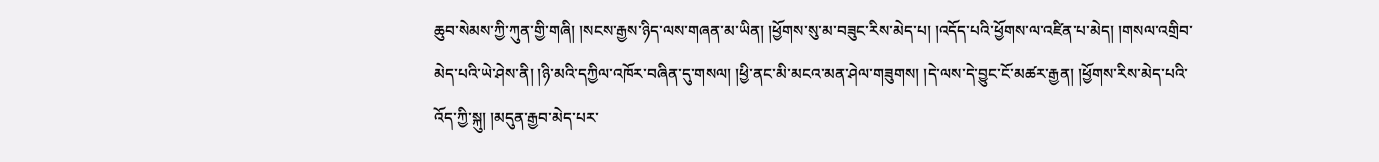ཆུབ་སེམས་ཀྱི་ཀུན་གྱི་གཞི། །སངས་རྒྱས་ཉིད་ལས་གཞན་མ་ཡིན། །ཕྱོགས་སུ་མ་བཟུང་རིས་མེད་པ། །འདོད་པའི་ཕྱོགས་ལ་འཛིན་པ་མེད། །གསལ་འགྲིབ་མེད་པའི་ཡེ་ཤེས་ནི། །ཉི་མའི་དཀྱིལ་འཁོར་བཞིན་དུ་གསལ། །ཕྱི་ནང་མི་མངའ་མན་ཤེལ་གཟུགས། །དེ་ལས་དེ་བྱུང་ངོ་མཚར་རྒྱན། །ཕྱོགས་རིས་མེད་པའི་འོད་ཀྱི་སྐུ། །མདུན་རྒྱབ་མེད་པར་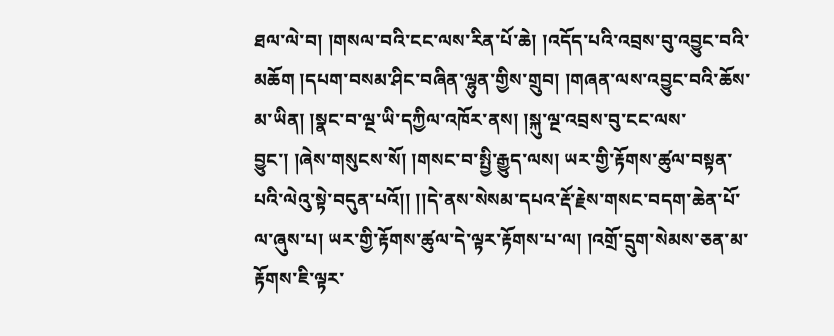ཐལ་ལེ་བ། །གསལ་བའི་ངང་ལས་རིན་པོ་ཆེ། །འདོད་པའི་འབྲས་བུ་འབྱུང་བའི་མཆོག །དཔག་བསམ་ཤིང་བཞིན་ལྷུན་གྱིས་གྲུབ། །གཞན་ལས་འབྱུང་བའི་ཆོས་མ་ཡིན། །སྣང་བ་ལྔ་ཡི་དཀྱིལ་འཁོར་ནས། །སྐུ་ལྔ་འབྲས་བུ་ངང་ལས་བྱུང་། །ཞེས་གསུངས་སོ། །གསང་བ་སྤྱི་རྒྱུད་ལས། ཡར་གྱི་རྟོགས་ཚུལ་བསྟན་པའི་ལེའུ་སྟེ་བདུན་པའོ།། །།དེ་ནས་སེསམ་དཔའ་རྡོ་རྗེས་གསང་བདག་ཆེན་པོ་ལ་ཞུས་པ། ཡར་གྱི་རྟོགས་ཚུལ་དེ་ལྟར་རྟོགས་པ་ལ། །འགྲོ་དྲུག་སེམས་ཅན་མ་རྟོགས་ཇི་ལྟར་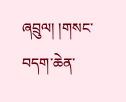ཞབྲུལ། །གསང་བདག་ཆེན་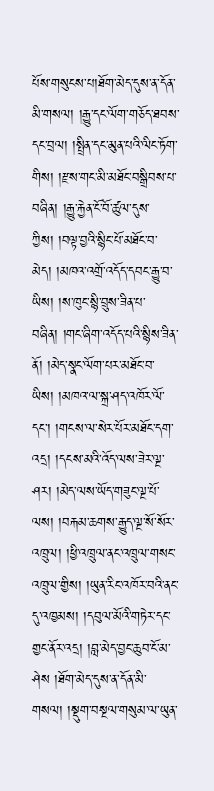པོས་གསུངས་པ།ཐོག་མེད་དུས་ན་དོན་མི་གསལ། །རྒྱུ་དང་ལོག་གཅོད་ཐབས་དང་བྲལ། །སྤྲིན་དང་མུན་པའི་ལིང་ཏོག་གིས། །རྫས་གང་མི་མཐོང་བསྒྲིབས་པ་བཞིན། །རྒྱུ་རྐྱེན་ངོ་བོ་ཚུལ་དུས་ཀྱིས། །བལྟ་བྱའི་སྙིང་པོ་མཐོང་བ་མེད། །མཁའ་འགྲོ་འདོད་དབང་རྒྱུ་བ་ཡིས། །ས་ཁུང་སྙི་བྲུས་ཟིན་པ་བཞིན། །གང་ཞིག་འདོད་པའི་སྙིས་ཟིན་ནོ། །མེད་སྣང་ལོག་པར་མཐོང་བ་ཡིས། །མཁའ་ལ་སྐྲ་ཤད་འཁོར་ལོ་དང་། །གངས་ལ་སེར་པོར་མཐོང་དག་འདྲ། །དངས་མའི་འོད་ལས་ཟེར་ལྔ་ཤར། །མེད་ལས་ཡོད་གཟུང་ལྔ་པོ་ལས། །བརྐམ་ཆགས་རྒྱུད་ལྔ་སོ་སོར་འཁྲུལ། །ཕྱི་འཁྲུལ་ནང་འཁྲུལ་གསང་འཁྲུལ་གྱིས། །ཡུན་རིང་འཁོར་བའི་ནང་དུ་འཁྱམས། །དབུལ་མོའི་གཏེར་དང་གྱང་ནོར་འདྲ། །བླ་མེད་བྱང་ཆུབ་ངོ་མ་ཤེས །ཐོག་མེད་དུས་ན་དོན་མི་གསལ། །སྡུག་བསྔལ་གསུམ་ལ་ཡུན་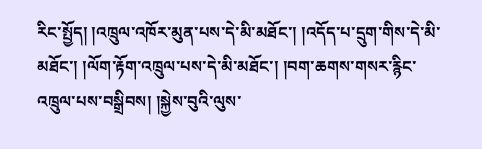རིང་སྤྱོད། །འཁྲུལ་འཁོར་མུན་པས་དེ་མི་མཐོང་། །འདོད་པ་དྲུག་གིས་དེ་མི་མཐོང་། །ལོག་རྟོག་འཁྲུལ་པས་དེ་མི་མཐོང་། །བག་ཆགས་གསར་རྙིང་འཁྲུལ་པས་བསྒྲིབས། །སྐྱེས་བུའི་ལུས་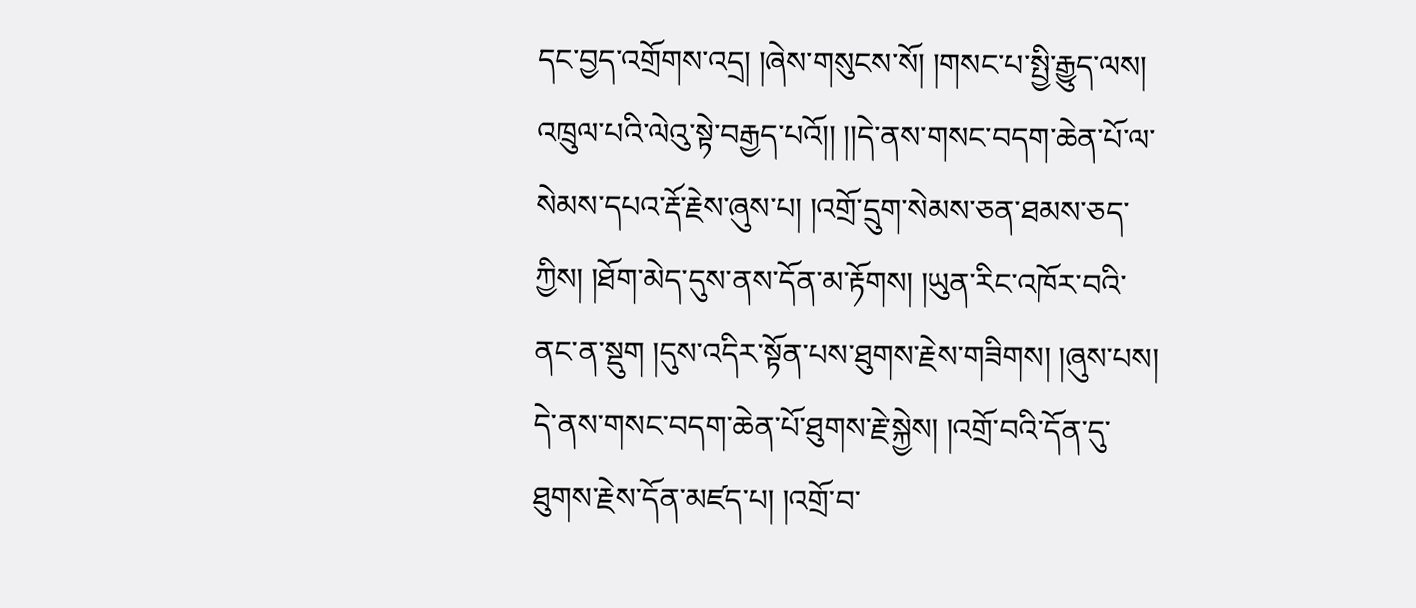དང་བྱད་འགྲོགས་འདྲ། །ཞེས་གསུངས་སོ། །གསང་པ་སྤྱི་རྒྱུད་ལས། འཁྲུལ་པའི་ལེའུ་སྟེ་བརྒྱད་པའོ།། །།དེ་ནས་གསང་བདག་ཆེན་པོ་ལ་སེམས་དཔའ་རྡོ་རྗེས་ཞུས་པ། །འགྲོ་དྲུག་སེམས་ཅན་ཐམས་ཅད་ཀྱིས། །ཐོག་མེད་དུས་ནས་དོན་མ་རྟོགས། །ཡུན་རིང་འཁོར་བའི་ནང་ན་སྡུག །དུས་འདིར་སྟོན་པས་ཐུགས་རྗེས་གཟིགས། །ཞུས་པས། དེ་ནས་གསང་བདག་ཆེན་པོ་ཐུགས་རྗེ་སྐྱེས། །འགྲོ་བའི་དོན་དུ་ཐུགས་རྗེས་དོན་མཛད་པ། །འགྲོ་བ་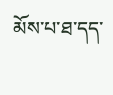མོས་པ་ཐ་དད་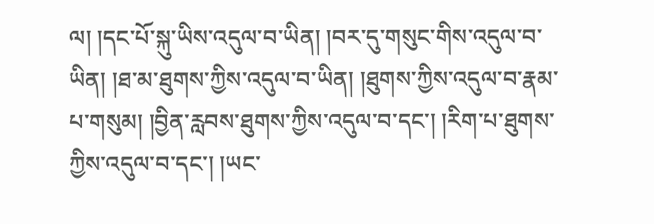ལ། །དང་པོ་སྐུ་ཡིས་འདུལ་བ་ཡིན། །བར་དུ་གསུང་གིས་འདུལ་བ་ཡིན། །ཐ་མ་ཐུགས་ཀྱིས་འདུལ་བ་ཡིན། །ཐུགས་ཀྱིས་འདུལ་བ་རྣམ་པ་གསུམ། །བྱིན་རླབས་ཐུགས་ཀྱིས་འདུལ་བ་དང་། །རིག་པ་ཐུགས་ཀྱིས་འདུལ་བ་དང་། །ཡང་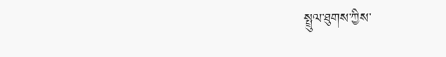སྤྲུལ་ཐུགས་ཀྱིས་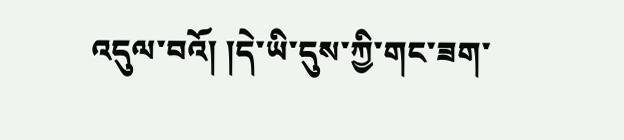འདུལ་བའོ། །དེ་ཡི་དུས་ཀྱི་གང་ཟག་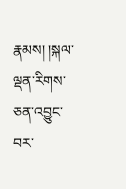རྣམས། །སྐལ་ལྡན་རིགས་ཅན་འབྱུང་བར་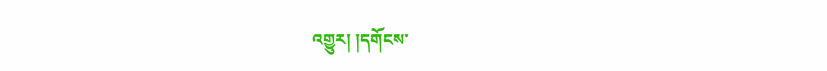འགྱུར། །དགོངས་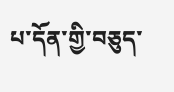པ་དོན་གྱི་བཅུད་